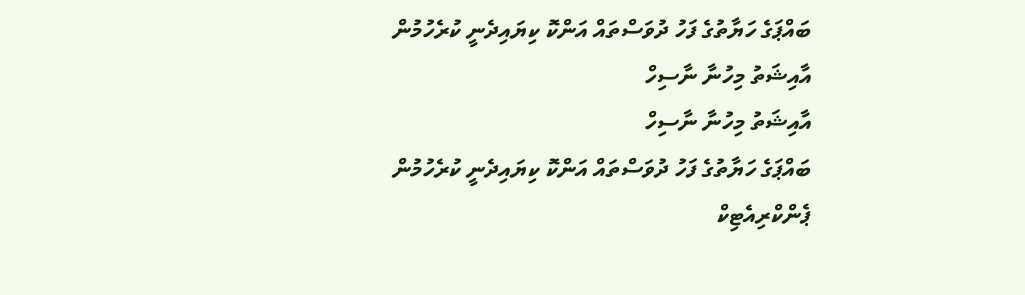ބައްޕަގެ ހަޔާތުގެ ފަހު ދުވަސްތައް އަންކޮ ކިޔައިދެނީ ކުރެހުމުން
އާއިޝަތު މިހުނާ ނާސިހް
އާއިޝަތު މިހުނާ ނާސިހް
ބައްޕަގެ ހަޔާތުގެ ފަހު ދުވަސްތައް އަންކޮ ކިޔައިދެނީ ކުރެހުމުން
ޕެންކްރިއެޓިކް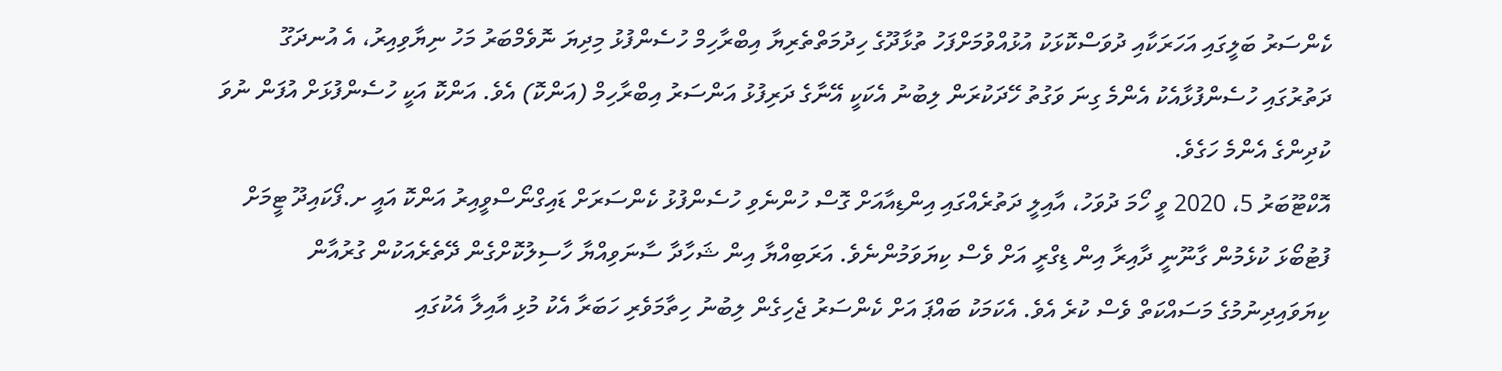ކެންސަރު ބަލީގައި އަހަރަކާއި ދުވަސްކޮޅަކު އުޅުއްވުމަށްފަހު ތުޅާދޫގެ ހިދުމަތްތެރިޔާ އިބްރާހިމް ހުސެންފުޅު މިދިޔަ ނޮވެމްބަރު މަހު ނިޔާވިއިރު، އެ އުނދަގޫ ދަތުރުގައި ހުސެންފުޅާއެކު އެންމެ ގިނަ ވަގުތު ހޭދަކުރަން ލިބުނު އެކަކީ އޭނާގެ ދަރިފުޅު އަންސަރު އިބްރާހިމް (އަންކޮ) އެވެ. އަންކޮ އަކީ ހުސެންފުޅަށް އުފަން ނުވަ ކުދިންގެ އެންމެ ހަގެވެ.
އޮކްޓޫބަރު 5، 2020 ވީ ހޯމަ ދުވަހު، އާއިލީ ދަތުރެއްގައި އިންޑިއާއަށް ގޮސް ހުންނެވި ހުސެންފުޅު ކެންސަރަށް ޑައިގްނޯސްވީއިރު އަންކޮ އައީ ށ.ފޯކައިދޫ ޓީމަށް ފުޓުބޯޅަ ކުޅެމުން ގާނޫނީ ދާއިރާ އިން ޑިގްރީ އަށް ވެސް ކިޔަވަމުންނެވެ. އަރަބިއްޔާ އިން ޝަހާދާ ސާނަވިއްޔާ ހާސިލުކޮށްގެން ދޭތެރެއަކުން ގުރުއާން ކިޔަވައިދިނުމުގެ މަސައްކަތް ވެސް ކުރެ އެވެ. އެކަމަކު ބައްޕަ އަށް ކެންސަރު ޖެހިގެން ލިބުނު ހިތާމަވެރި ހަބަރާ އެކު މުޅި އާއިލާ އެކުގައި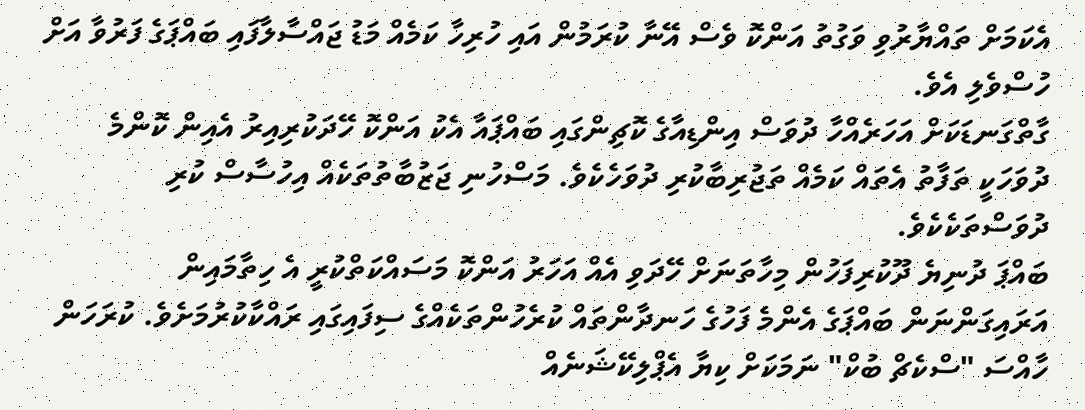އެކަމަށް ތައްޔާރުވި ވަގުތު އަންކޮ ވެސް އޭނާ ކުރަމުން އައި ހުރިހާ ކަމެއް މަޑު ޖައްސާލާފައި ބައްޕަގެ ފަރުވާ އަށް ހުސްވެލި އެވެ.
ގާތްގަނޑަކަށް އަހަރެއްހާ ދުވަސް އިންޑިއާގެ ކޮޗިންގައި ބައްޕައާ އެކު އަންކޮ ހޭދަކުރިއިރު އެއިން ކޮންމެ ދުވަހަކީ ތަފާތު އެތައް ކަމެއް ތަޖުރިބާކުރި ދުވަހެކެވެ. މަސްހުނި ޖަޒުބާތުތަކެއް އިހުސާސް ކުރި ދުވަސްތަކެކެވެ.
ބައްޕަ ދުނިޔެ ދޫކުރިފަހުން މިހާތަނަށް ހޭދަވި އެއް އަހަރު އަންކޮ މަސައްކަތްކުރީ އެ ހިތާމައިން އަރައިގަންނަން ބައްޕަގެ އެންމެ ފަހުގެ ހަނދާންތައް ކުރެހުންތަކެއްގެ ސިފައިގައި ރައްކާކުރުމަށެވެ. ކުރަހަން ހާއްސަ "ސްކެޗް ބުކް" ނަމަކަށް ކިޔާ އެޕްލިކޭޝަނެއް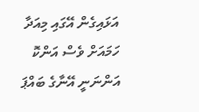އަޅައިގެން އޭގައި މިއަދާ ހަމައަށް ވެސް އަންކޮ އަންނަނީ އޭނާގެ ބައްޕަ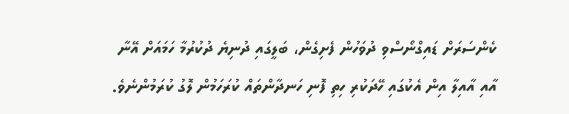ކެންސަރަށް ޑައިގްނޯސްވި ދުވަހުން ފެށިގެން، ބަލީގައި ދުނިޔެ ދުކުރުމާ ހަމައަށް އޭނާ އާއި އާއިލާ އިން އެކުގައި ހޭދަކުރި ހިތި ފޮނި ހަނދާންތައް ކުރަހަމުން ލޮގު ކުރަމުންނެވެ.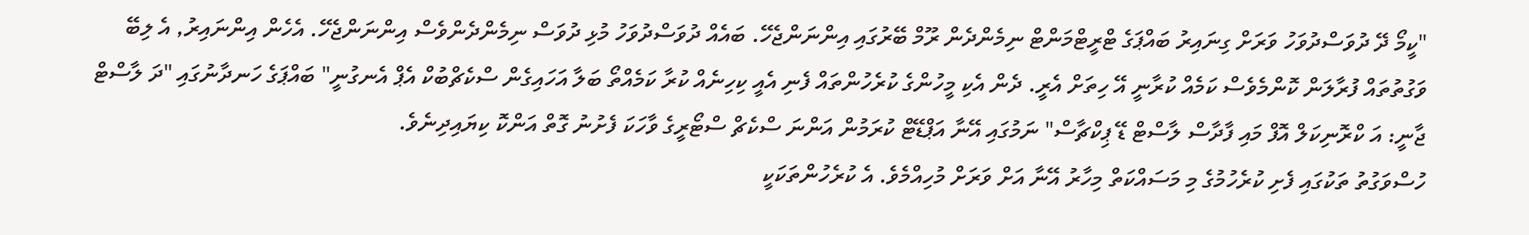"ކީމޯ ދޭ ދުވަސްދުވަހު ވަރަށް ގިނައިރު ބައްޕަގެ ޓްރީޓްމަންޓް ނިމެންދެން ރޫމް ބޭރުގައި އިންނަންޖެހޭ. ބައެއް ދުވަސްދުވަހު މުޅި ދުވަސް ނިމެންދެންވެސް އިންނަންޖެހޭ. އެހެން އިންނައިރު, އެ ލިބޭ ވަގުތުތައް ފުރާލަން ކޮންމެވެސް ކަމެއް ކުރާނީ އޭ ހިތަށް އެރީ. ދެން އެކި މީހުންގެ ކުރެހުންތައް ފެނި އެއީ ކިހިނެއް ކުރާ ކަމެއްތޯ ބަލާ އަހައިގެން ސްކެޗްބުކް އެޕް އެނގުނީ" ބައްޕަގެ ހަނދާނުގައި "ދަ ލާސްޓް ޖާނީ: އަ ކްރޮނިކަލް އޮފް މައި ފާދާސް ލާސްޓް ޑޭ ޕިކްޗާސް" ނަމުގައި އޭނާ އަޕްޑޭޓް ކުރަމުން އަންނަ ސްކެޗް ސްޓޯރީގެ ވާހަކަ ފެށުނު ގޮތް އަންކޮ ކިޔައިދިނެވެ.
ހުސްވަގުތު ތަކުގައި ފެށި ކުރެހުމުގެ މި މަސައްކަތް މިހާރު އޭނާ އަށް ވަރަށް މުހިއްމެވެ. އެ ކުރެހުންތަކަކީ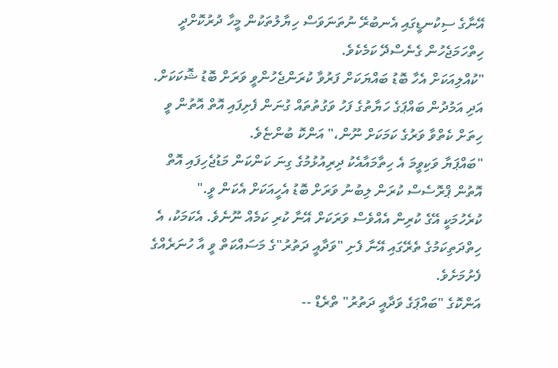އޭނާގެ ސިކުނޑީގައި އެނބުރޭ ނުތަނަވަސް ހިޔާލުތަކުން މީހާ ދުރުކޮށްދީ ހިތްހަމަޖެހުން ގެނެސްދޭ ކަމެކެވެ.
"ކުއްލިއަކަށް އެހާ ބޮޑު ބައްޔަކަށް ފަރުވާ ކުރަންޖެހުންވީ ވަރަށް ބޮޑު ޝޮކަކަށް. އަދި އަމުދުން ބައްޕަގެ ހަޔާތުގެ ފަހު ވަގުތުތައް ގުނަން ފެށިފައި އޮތް އޮތުން ވީ ހިތަށް ކެތްވާ ވަރުގެ ކަމަކަށް ނޫން،" އަންކޮ ބުންޏެވެ.
"ބައްޕަޔާ ވަކިވީމަ އެ ހިތާމައާއެކު ދިރިއުޅުމުގެ ގިނަ ކަންކަން މަޑުޖެހިފައި އޮތް އޮތުން ޕްރޮސެސް ކުރަން ލިބުނު ވަރަށް ބޮޑު އެހީއަކަށް އެކަން ވީ."
ކުރެހުމަކީ އޭގެ ކުރިން އެއްވެސް ވަރަކަށް އޭނާ ކުރި ކަމެއް ނޫނެވެ. އެކަމަކު، އެ ހިތްދަތިކަމުގެ ތެރޭގައި އޭނާ ފެށި "ވަދާއީ ދަތުރު"ގެ މަސައްކަތް ވީ އާ ހުނަރެއްގެ ފެށުމަށެވެ.
އަންކޮގެ "ބައްޕަގެ ވަދާއީ ދަތުރު" ތްރެޑް --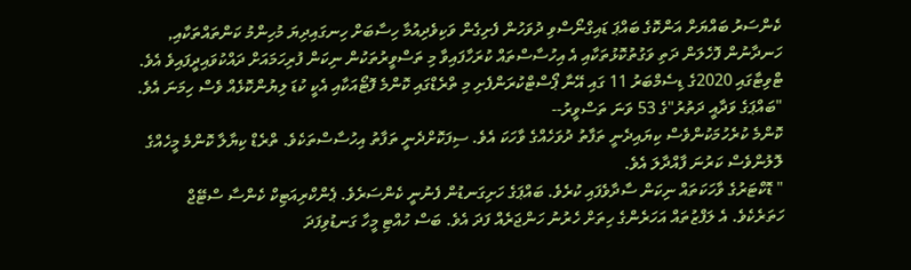ކެންސަރު ބައްޔަށް އަންކޮގެ ބައްޕަ ޑައިގްނޯސްވި ދުވަހުން ފެށިގެން ވަކިވެދިއުމާ ހިސާބަށް ހިނގައިދިޔަ މުހިންމު ކަންތައްތަކާއި, ހަނދާނުން ފޮހެލަން ދަތި ވަގުތުކޮޅުތަކާއި އެ އިހުސާސްތައް ކުރަހާފައިވާ މި ތަސްވީރުތަކުން ނިކަން ފުރިހަމައަށް ދައްކުވައިދީފައިވެ އެވެ. ޓްވިޓާގައި 2020ގެ ޑިސެމްބަރު 11 ގައި އޭނާ ޕޯސްޓްކުރަންފެށި މި ތްރެޑްގައި ކޮންމެ ފޮޓޯއަކާއި އެކީ ކުޑަ ލިޔުންކޮޅެއް ވެސް ހިމަނަ އެވެ.
"ބައްޕަގެ ވަދާއީ ދަތުރު"ގެ 53 ވަނަ ތަސްވީރު--
ކޮންމެ ކުރެހުމަކުންވެސް ކިޔައިދެނީ ތަފާތު ދުވަހެއްގެ ވާހަކަ އެވެ. ސިފަކޮށްދެނީ ތަފާތު އިހުސާސްތަކެވެ. ތްރެޑް ކިޔާލާ ކޮންމެ މީހެއްގެ ލޮލުންވެސް ކަރުނަ ފާއްދާލަ އެވެ.
" ޑޮކްޓަރުގެ ވާހަކަތައް ނިކަން ސާދާވެފައި ކުރެވެ. ބައްޕަގެ ހަށިގަނޑުން ފެނުނީ ކެންސަރެވެ. ޕެންކްރިއަޓިކް ކެންސާ ސްޓޭޖް ހަތަރެކެވެ. އެ ލަފްޒުތައް އަހަރެންގެ ހިތަށް ހެރުނު ހަންޖަރެއް ފަދަ އެވެ. ބަސް ހުއްޓި މީހާ ގަނޑުވިފަދަ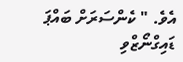އެވެ. " ކެންސަރަށް ބައްޕަ ޑައިގްނޯޒްވި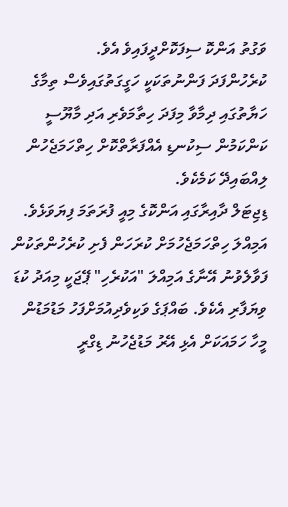ވަގުތު އަންކޮ ސިފަކޮށްދީފައިވެ އެވެ.
ކުރެހުންފަދަ ފަންނުތަކަކީ ހަގީގަތުގައިވެސް ތިމާގެ ހަޔާތުގައި ދިމާވާ މިފަދަ ހިތާމަވެރި އަދި މާޔޫސީ ކަންކަމުން ސިކުނޑި އެއްފަރާތްކޮށް ހިތްހަމަޖެހުން ލިއްބައިދޭ ކަމެކެވެ.
ޑިޖިޓަލް ދާއިރާގައި އަންކޮގެ މިއީ ފުރަތަމަ ފިޔަވަޅެވެ. އަމިއްލަ ހިތްހަމަޖެހުމަށް ކުރަހަން ފެށި ކުރެހުންތަކުން ފަވާލެވުނު އޭނާގެ އަމިއްލަ "އަކުރެހި" ޕޭޖަކީ މިއަދު ކުޑަ ވިޔަފާރި އެކެވެ. ބައްޕަގެ ވަކިވެދިއުމަށްފަހު މަޑުމަޑުން މީހާ ހަމައަކަށް އެޅި އޭރު މަޑުޖެހުނު ޑިގްރީ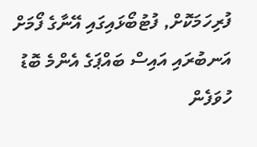ފުރިހަމަކޮށް, ފުޓުބޯޅައިގައި އޭނާގެ ފޯމަށް އަނބުރައި އައިސް ބައްޕަގެ އެންމެ ބޮޑު ހުވަފެން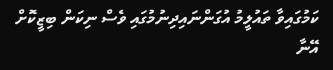ކަމުގައިވާ ތައުލީމު އުގަންނައިދިނުމުގައި ވެސް ނިކަން ބިޒީކޮށް އޭނާ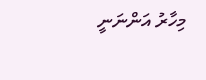މިހާރު އަންނަނީ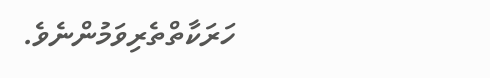ހަރަކާތްތެރިވަމުންނެވެ.